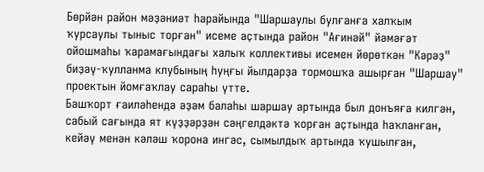Бөрйән район мәҙәниәт һарайында "Шаршаулы булғанға халҡым ҡурсаулы тыныс торған" исеме аҫтында район "Ағинәй" йәмәғәт ойошмаһы ҡарамағындағы халыҡ коллективы исемен йөрөткән "Кәрәҙ" биҙәү-ҡулланма клубының һуңғы йылдарҙа тормошҡа ашырған "Шаршау" проектын йомғаҡлау сараһы үтте.
Башҡорт ғаиләһендә әҙәм балаһы шаршау артында был донъяға килгән, сабый сағында ят күҙҙәрҙән сәңгелдәктә ҡорған аҫтында һаҡланған, кейәү менән кәләш ҡорона ингәс, сымылдыҡ артында ҡушылған,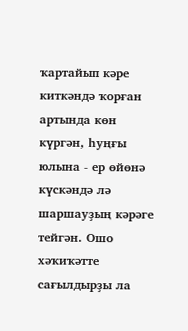ҡартайып кәре киткәндә ҡорған артында көн күргән, һуңғы юлына - ер өйөнә күскәндә лә шаршауҙың кәрәге тейгән. Ошо хәҡиҡәтте сағылдырҙы ла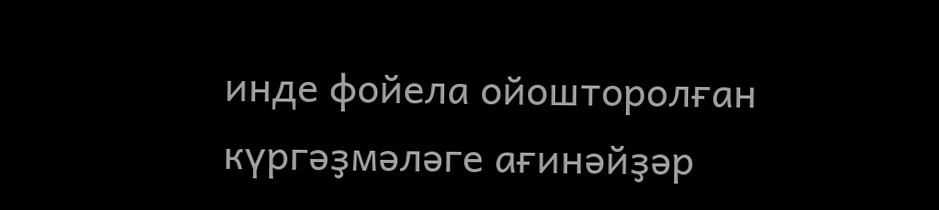инде фойела ойошторолған күргәҙмәләге ағинәйҙәр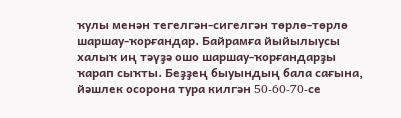ҡулы менән тегелгән-сигелгән төрлө-төрлө шаршау-ҡорғандар. Байрамға йыйылыусы халыҡ иң тәүҙә ошо шаршау-ҡорғандарҙы ҡарап сыҡты. Беҙҙең быуындың бала сағына, йәшлек осорона тура килгән 50-60-70-cе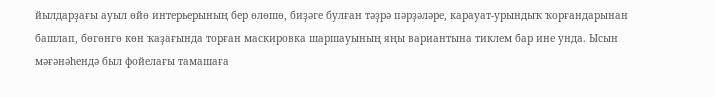йылдарҙағы ауыл өйө интерьерының бер өлөшө, биҙәге булған тәҙрә пәрҙәләре, карауат-урындыҡ ҡорғандарынан башлап, бөгөнгө көн ҡаҙағында торған маскировка шаршауының яңы вариантына тиклем бар ине унда. Ысын мәғәнәһендә был фойелағы тамашаға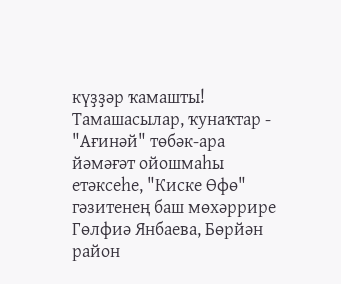күҙҙәр ҡамашты! Тамашасылар, ҡунаҡтар - "Ағинәй" төбәк-ара йәмәғәт ойошмаһы етәксеһе, "Киске Өфө" гәзитенең баш мөхәррире Гөлфиә Янбаева, Бөрйән район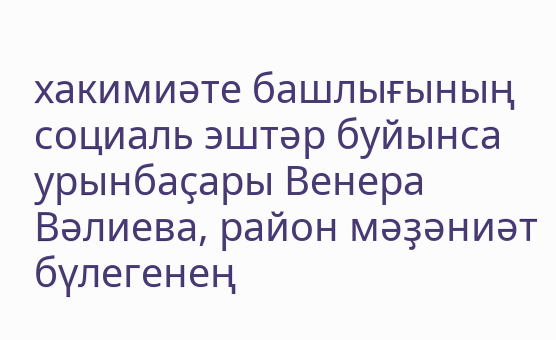хакимиәте башлығының социаль эштәр буйынса урынбаҫары Венера Вәлиева, район мәҙәниәт бүлегенең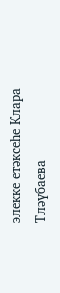элекке етәксеһе Клара Тләүбаева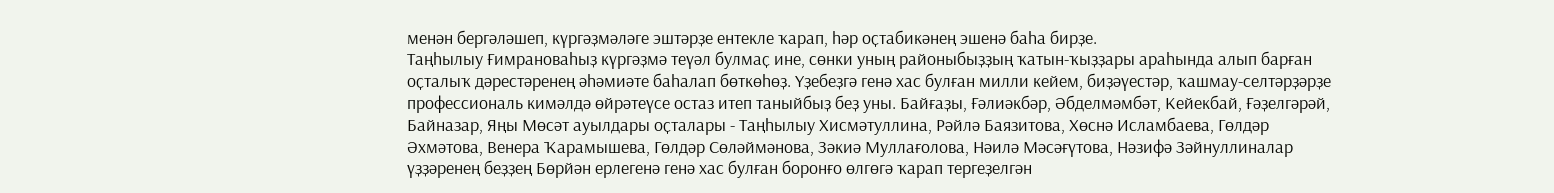менән бергәләшеп, күргәҙмәләге эштәрҙе ентекле ҡарап, һәр оҫтабикәнең эшенә баһа бирҙе.
Таңһылыу Ғимрановаһыҙ күргәҙмә теүәл булмаҫ ине, сөнки уның районыбыҙҙың ҡатын-ҡыҙҙары араһында алып барған оҫталыҡ дәрестәренең әһәмиәте баһалап бөткөһөҙ. Үҙебеҙгә генә хас булған милли кейем, биҙәүестәр, ҡашмау-селтәрҙәрҙе профессиональ кимәлдә өйрәтеүсе остаз итеп таныйбыҙ беҙ уны. Байғаҙы, Ғәлиәкбәр, Әбделмәмбәт, Кейекбай, Ғәҙелгәрәй, Байназар, Яңы Мөсәт ауылдары оҫталары - Таңһылыу Хисмәтуллина, Рәйлә Баязитова, Хөснә Исламбаева, Гөлдәр Әхмәтова, Венера Ҡарамышева, Гөлдәр Сөләймәнова, Зәкиә Муллағолова, Нәилә Мәсәғүтова, Нәзифә Зәйнуллиналар үҙҙәренең беҙҙең Бөрйән ерлегенә генә хас булған боронғо өлгөгә ҡарап тергеҙелгән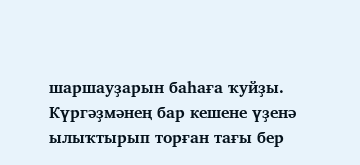шаршауҙарын баһаға ҡуйҙы.
Күргәҙмәнең бар кешене үҙенә ылыҡтырып торған тағы бер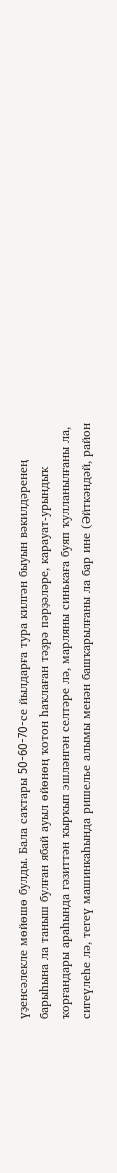үҙенсәлекле мөйөшө булды. Бала саҡтары 50-60-70-cе йылдарға тура килгән быуын вәкилдәренең барыһына ла таныш булған ябай ауыл өйөнөң ҡотон һаҡлаған тәҙрә пәрҙәләре, карауат-урындыҡ ҡорғандары араһында гәзиттән ҡырҡып эшләнгән селтәре лә, марляны синькаға буяп ҡулланылғаны ла, сигеүлеһе лә, тегеү машинкаһында ришелье алымы менән башҡарылғаны ла бар ине (Әйткәндәй, район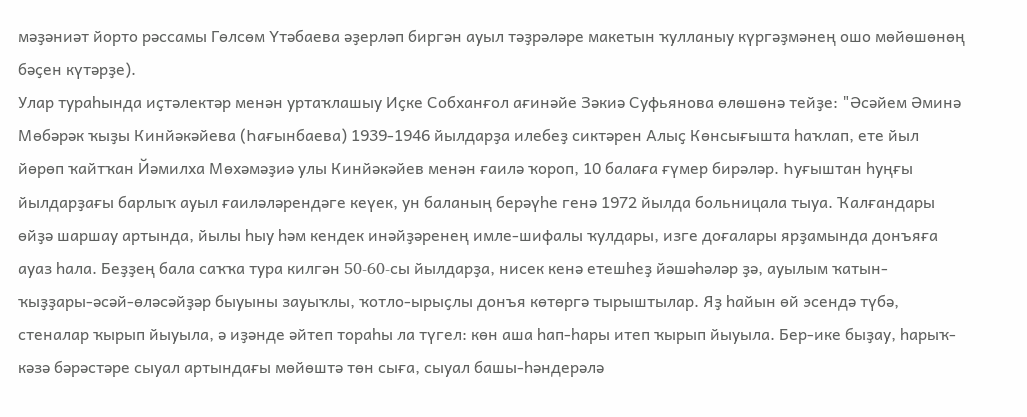мәҙәниәт йорто рәссамы Гөлсөм Үтәбаева әҙерләп биргән ауыл тәҙрәләре макетын ҡулланыу күргәҙмәнең ошо мөйөшөнөң бәҫен күтәрҙе).
Улар тураһында иҫтәлектәр менән уртаҡлашыу Иҫке Собханғол ағинәйе Зәкиә Суфьянова өлөшөнә тейҙе: "Әсәйем Әминә Мөбәрәк ҡыҙы Кинйәкәйева (Һағынбаева) 1939-1946 йылдарҙа илебеҙ сиктәрен Алыҫ Көнсығышта һаҡлап, ете йыл йөрөп ҡайтҡан Йәмилха Мөхәмәҙиә улы Кинйәкәйев менән ғаилә ҡороп, 10 балаға ғүмер бирәләр. Һуғыштан һуңғы йылдарҙағы барлыҡ ауыл ғаиләләрендәге кеүек, ун баланың берәүһе генә 1972 йылда больницала тыуа. Ҡалғандары өйҙә шаршау артында, йылы һыу һәм кендек инәйҙәренең имле-шифалы ҡулдары, изге доғалары ярҙамында донъяға ауаз һала. Беҙҙең бала саҡҡа тура килгән 50-60-cы йылдарҙа, нисек кенә етешһеҙ йәшәһәләр ҙә, ауылым ҡатын-ҡыҙҙары-әсәй-өләсәйҙәр быуыны зауыҡлы, ҡотло-ырыҫлы донъя көтөргә тырыштылар. Яҙ һайын өй эсендә түбә, стеналар ҡырып йыуыла, ә иҙәнде әйтеп тораһы ла түгел: көн аша һап-һары итеп ҡырып йыуыла. Бер-ике быҙау, һарыҡ-кәзә бәрәстәре сыуал артындағы мөйөштә төн сыға, сыуал башы-һәндерәлә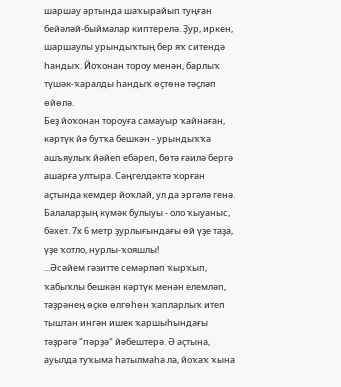шаршау артында шаҡырайып туңған бейәләй-быймалар киптерелә. Ҙур, иркен, шаршаулы урындыҡтың бер яҡ ситендә һандыҡ. Йоҡонан тороу менән, барлыҡ түшәк-ҡаралды һандыҡ өҫтөнә тәҫләп өйөлә.
Беҙ йоҡонан тороуға самауыр ҡайнаған, кәртүк йә бутҡа бешкән - урындыҡҡа ашъяулыҡ йәйеп ебәреп, бөтә ғаилә бергә ашарға ултыра. Сәңгелдәктә ҡорған аҫтында кемдер йоҡлай, ул да эргәлә генә. Балаларҙың күмәк булыуы - оло ҡыуаныс, бәхет. 7х 6 метр ҙурлығындағы өй үҙе таҙа, үҙе ҡотло, нурлы-ҡояшлы!
...Әсәйем гәзитте семәрләп ҡырҡып, ҡабыҡлы бешкән кәртүк менән елемләп, тәҙрәнең өҫкө өлгөһөн ҡапларлыҡ итеп тыштан ингән ишек ҡаршыһындағы тәҙрәгә "пәрҙә" йәбештерә. Ә аҫтына, ауылда туҡыма һатылмаһа ла, йоҡаҡ ҡына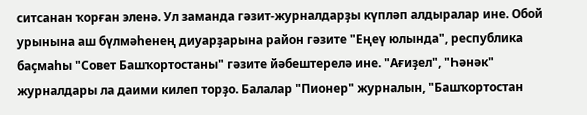ситсанан ҡорған эленә. Ул заманда гәзит-журналдарҙы күпләп алдыралар ине. Обой урынына аш бүлмәһенең диуарҙарына район гәзите "Еңеү юлында", республика баҫмаһы "Совет Башҡортостаны" гәзите йәбештерелә ине. "Ағиҙел", "Һәнәк" журналдары ла даими килеп торҙо. Балалар "Пионер" журналын, "Башҡортостан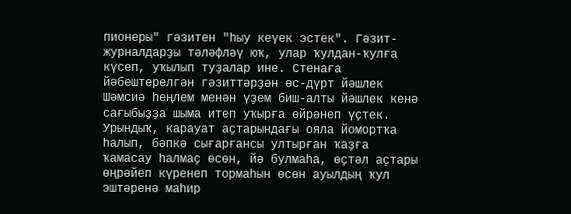пионеры" гәзитен "һыу кеүек эстек". Гәзит-журналдарҙы тәләфләү юҡ, улар ҡулдан-ҡулға күсеп, уҡылып туҙалар ине. Стенаға йәбештерелгән гәзиттәрҙән өс-дүрт йәшлек Шәмсиә һеңлем менән үҙем биш-алты йәшлек кенә сағыбыҙҙа шыма итеп уҡырға өйрәнеп үҫтек.
Урындыҡ, карауат аҫтарындағы ояла йомортҡа һалып, бәпкә сығарғансы ултырған ҡаҙға ҡамасау һалмаҫ өсөн, йә булмаһа, өҫтәл аҫтары өңрәйеп күренеп тормаһын өсөн ауылдың ҡул эштәренә маһир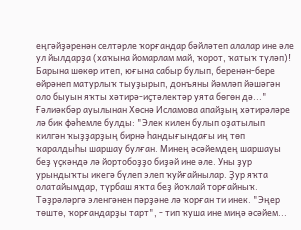еңгәйҙәренән селтәрле ҡорғандар бәйләтеп алалар ине әле ул йылдарҙа (хаҡына йомарлам май, ҡорот, ҡатыҡ түләп)! Барына шөкөр итеп, юғына сабыр булып, беренән-бере өйрәнеп матурлыҡ тыуҙырып, донъяны йәмләп йәшәгән оло быуын яҡты хәтирә-иҫтәлектәр уята бөгөн дә..."
Ғәлиәкбәр ауылынан Хөснә Исламова апайҙың хәтирәләре лә бик фәһемле булды: "Элек килен булып оҙатылып килгән ҡыҙҙарҙың бирнә һандығындағы иң төп ҡаралдыһы шаршау булған. Минең әсәйемдең шаршауы беҙ үҫкәндә лә йортобоҙҙо биҙәй ине әле. Уны ҙур урындыҡты икегә бүлеп элеп ҡуйғайнылар. Ҙур яҡта олатайымдар, түрбаш яҡта беҙ йоҡлай торғайныҡ. Тәҙрәләргә эленгәнен пәрҙәне лә ҡорған ти инек. "Эңер төштө, ҡорғандарҙы тарт", - тип ҡуша ине миңә әсәйем...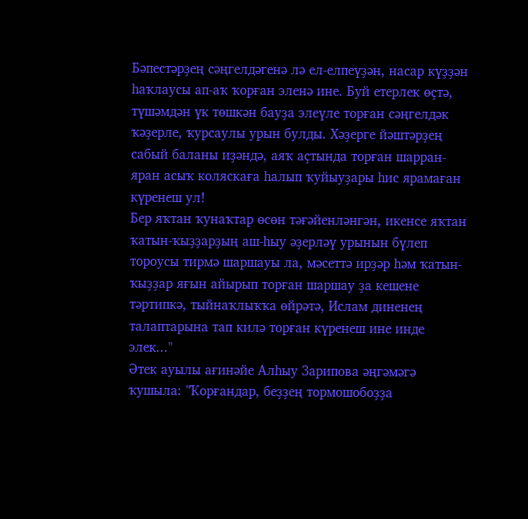Бәпестәрҙең сәңгелдәгенә лә ел-елпеүҙән, насар күҙҙән һаҡлаусы ап-аҡ ҡорған эленә ине. Буй етерлек өҫтә, түшәмдән үк төшкән бауҙа элеүле торған сәңгелдәк ҡәҙерле, ҡурсаулы урын булды. Хәҙерге йәштәрҙең сабый баланы иҙәндә, аяҡ аҫтында торған шарран-яран асыҡ коляскаға һалып ҡуйыуҙары һис ярамаған күренеш ул!
Бер яҡтан ҡунаҡтар өсөн тәғәйенләнгән, икенсе яҡтан ҡатын-ҡыҙҙарҙың аш-һыу әҙерләү урынын бүлеп тороусы тирмә шаршауы ла, мәсеттә ирҙәр һәм ҡатын-ҡыҙҙар яғын айырып торған шаршау ҙа кешене тәртипкә, тыйнаҡлыҡҡа өйрәтә, Ислам диненең талаптарына тап килә торған күренеш ине инде элек..."
Әтек ауылы ағинәйе Алһыу Зарипова әңгәмәгә ҡушыла: "Ҡорғандар, беҙҙең тормошобоҙҙа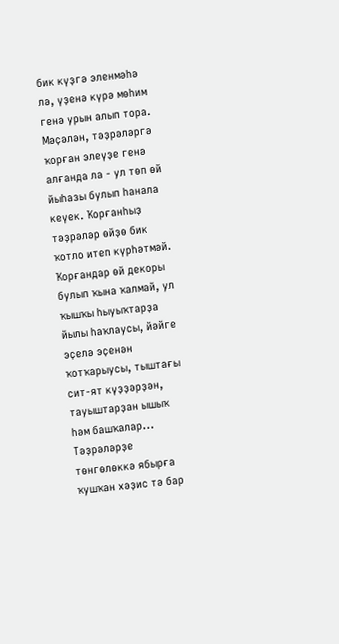бик күҙгә эленмәһә лә, үҙенә күрә мөһим генә урын алып тора. Мәҫәлән, тәҙрәләргә ҡорған элеүҙе генә алғанда ла - ул төп өй йыһазы булып һанала кеүек. Ҡорғанһыҙ тәҙрәләр өйҙө бик ҡотло итеп күрһәтмәй. Ҡорғандар өй декоры булып ҡына ҡалмай, ул ҡышҡы һыуыҡтарҙа йылы һаҡлаусы, йәйге эҫелә эҫенән ҡотҡарыусы, тыштағы сит-ят күҙҙәрҙән, тауыштарҙан ышыҡ һәм башҡалар... Тәҙрәләрҙе төнгөлөккә ябырға ҡушҡан хәҙис тә бар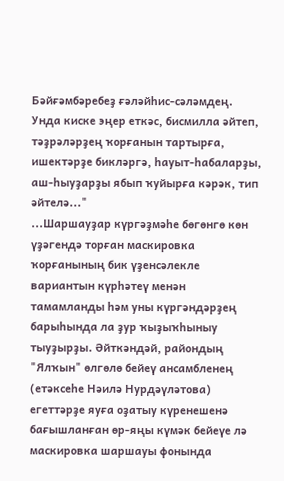Бәйғәмбәребеҙ ғәләйһис-сәләмдең. Унда киске эңер еткәс, бисмилла әйтеп, тәҙрәләрҙең ҡорғанын тартырға, ишектәрҙе бикләргә, һауыт-һабаларҙы, аш-һыуҙарҙы ябып ҡуйырға кәрәк, тип әйтелә..."
...Шаршауҙар күргәҙмәһе бөгөнгө көн үҙәгендә торған маскировка ҡорғанының бик үҙенсәлекле вариантын күрһәтеү менән тамамланды һәм уны күргәндәрҙең барыһында ла ҙур ҡыҙыҡһыныу тыуҙырҙы. Әйткәндәй, райондың "Ялҡын" өлгөлө бейеү ансамбленең (етәксеһе Нәилә Нурдәүләтова) егеттәрҙе яуға оҙатыу күренешенә бағышланған өр-яңы күмәк бейеүе лә маскировка шаршауы фонында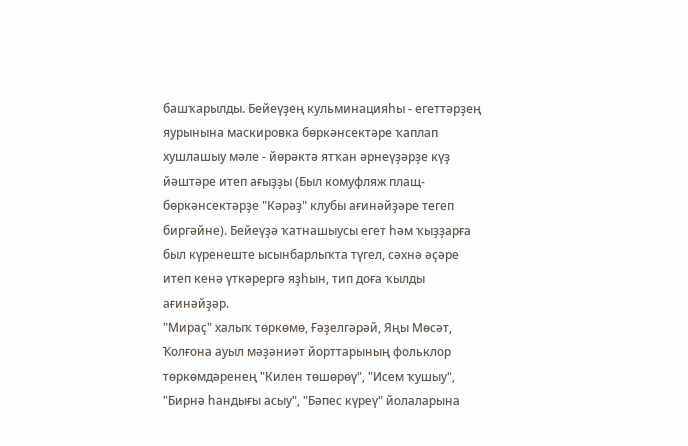башҡарылды. Бейеүҙең кульминацияһы - егеттәрҙең яурынына маскировка бөркәнсектәре ҡаплап хушлашыу мәле - йөрәктә ятҡан әрнеүҙәрҙе күҙ йәштәре итеп ағыҙҙы (Был комуфляж плащ-бөркәнсектәрҙе "Кәрәҙ" клубы ағинәйҙәре тегеп биргәйне). Бейеүҙә ҡатнашыусы егет һәм ҡыҙҙарға был күренеште ысынбарлыҡта түгел, сәхнә әҫәре итеп кенә үткәрергә яҙһын, тип доға ҡылды ағинәйҙәр.
"Мираҫ" халыҡ төркөмө, Ғәҙелгәрәй, Яңы Мөсәт, Ҡолғона ауыл мәҙәниәт йорттарының фольклор төркөмдәренең "Килен төшөрөү", "Исем ҡушыу", "Бирнә һандығы асыу", "Бәпес күреү" йолаларына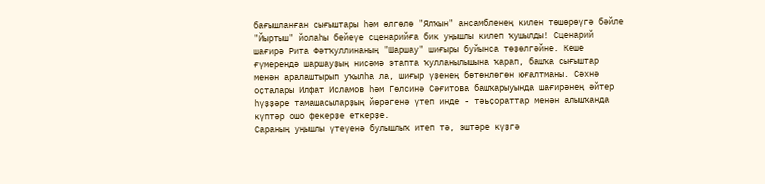бағышланған сығыштары һәм өлгөлө "Ялҡын" ансамбленең килен төшөрөүгә бәйле "Йыртыш" йолаһы бейеүе сценарийға бик уңышлы килеп ҡушылды! Сценарий шағирә Рита Фәтҡуллинаның "Шаршау" шиғыры буйынса төҙөлгәйне. Кеше ғүмерендә шаршауҙың нисәмә этапта ҡулланылышына ҡарап, башҡа сығыштар менән аралаштырып уҡылһа ла, шиғыр үҙенең бөтөнлөгөн юғалтманы. Сәхнә оҫталары Илфат Исламов һәм Гөлсинә Сәғитова башҡарыуында шағирәнең әйтер һүҙҙәре тамашасыларҙың йөрәгенә үтеп инде - тәьҫораттар менән алышҡанда күптәр ошо фекерҙе еткерҙе.
Сараның уңышлы үтеүенә булышлыҡ итеп тә, эштәре күҙгә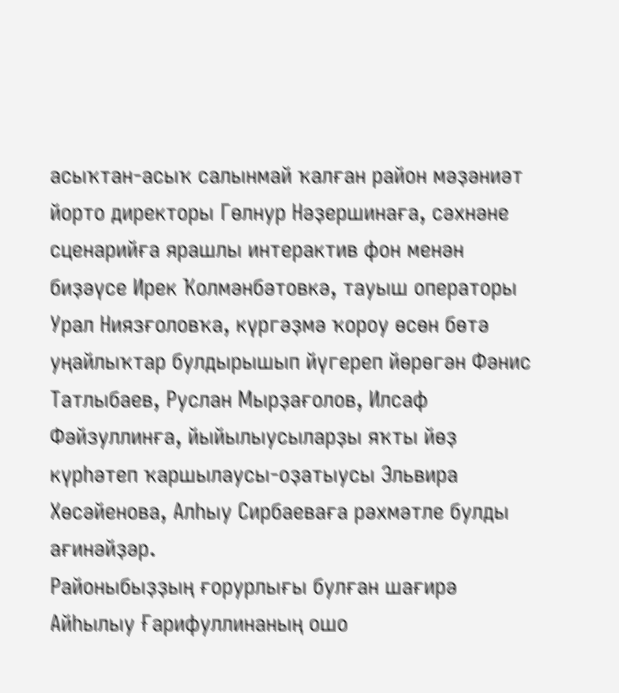асыҡтан-асыҡ салынмай ҡалған район мәҙәниәт йорто директоры Гөлнур Нәҙершинаға, сәхнәне сценарийға ярашлы интерактив фон менән биҙәүсе Ирек Ҡолмәнбәтовкә, тауыш операторы Урал Ниязғоловҡа, күргәҙмә ҡороу өсөн бөтә уңайлыҡтар булдырышып йүгереп йөрөгән Фәнис Татлыбаев, Руслан Мырҙағолов, Илсаф Фәйзуллинға, йыйылыусыларҙы яҡты йөҙ күрһәтеп ҡаршылаусы-оҙатыусы Эльвира Хөсәйенова, Алһыу Сирбаеваға рәхмәтле булды ағинәйҙәр.
Районыбыҙҙың ғорурлығы булған шағирә Айһылыу Ғарифуллинаның ошо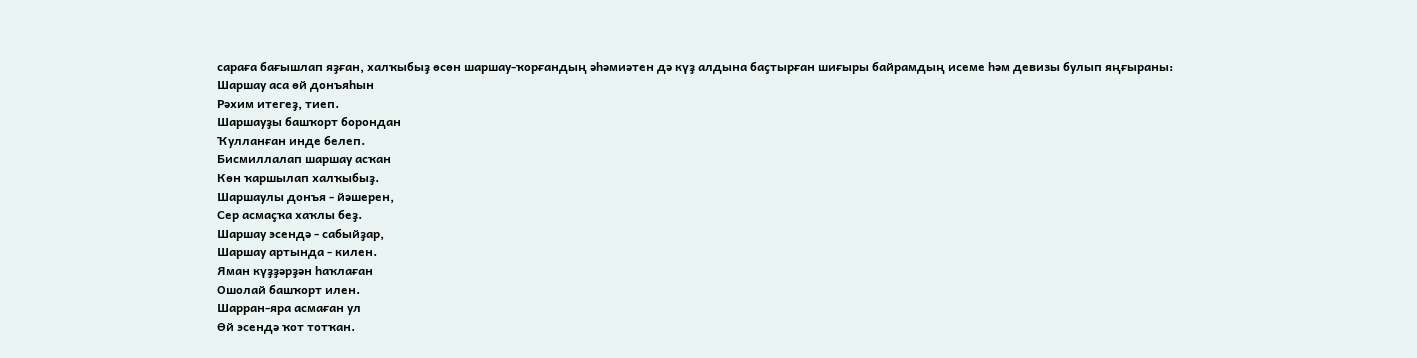сараға бағышлап яҙған, халҡыбыҙ өсөн шаршау-ҡорғандың әһәмиәтен дә күҙ алдына баҫтырған шиғыры байрамдың исеме һәм девизы булып яңғыраны:
Шаршау аса өй донъяһын
Рәхим итегеҙ, тиеп.
Шаршауҙы башҡорт борондан
Ҡулланған инде белеп.
Бисмиллалап шаршау асҡан
Көн ҡаршылап халҡыбыҙ.
Шаршаулы донъя - йәшерен,
Сер асмаҫҡа хаҡлы беҙ.
Шаршау эсендә - сабыйҙар,
Шаршау артында - килен.
Яман күҙҙәрҙән һаҡлаған
Ошолай башҡорт илен.
Шарран-яра асмаған ул
Өй эсендә ҡот тотҡан.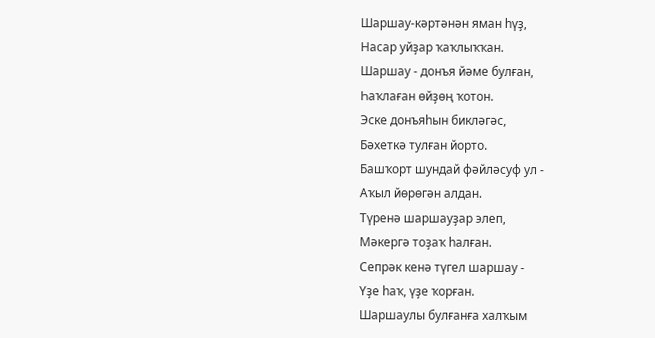Шаршау-кәртәнән яман һүҙ,
Насар уйҙар ҡаҡлыҡҡан.
Шаршау - донъя йәме булған,
Һаҡлаған өйҙөң ҡотон.
Эске донъяһын бикләгәс,
Бәхеткә тулған йорто.
Башҡорт шундай фәйләсуф ул -
Аҡыл йөрөгән алдан.
Түренә шаршауҙар элеп,
Мәкергә тоҙаҡ һалған.
Сепрәк кенә түгел шаршау -
Үҙе һаҡ, үҙе ҡорған.
Шаршаулы булғанға халҡым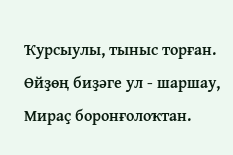Ҡурсыулы, тыныс торған.
Өйҙөң биҙәге ул - шаршау,
Мираҫ боронғолоҡтан.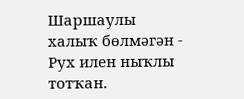Шаршаулы халыҡ бөлмәгән -
Рух илен ныҡлы тотҡан.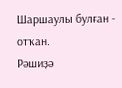Шаршаулы булған - отҡан.
Рәшиҙә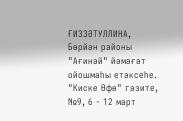ҒИЗЗӘТУЛЛИНА,
Бөрйән районы "Ағинәй" йәмәғәт ойошмаһы етәксеһе.
"Киске Өфө" гәзите, №9, 6 - 12 март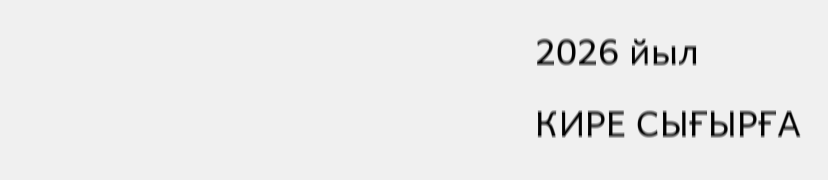2026 йыл
КИРЕ СЫҒЫРҒА